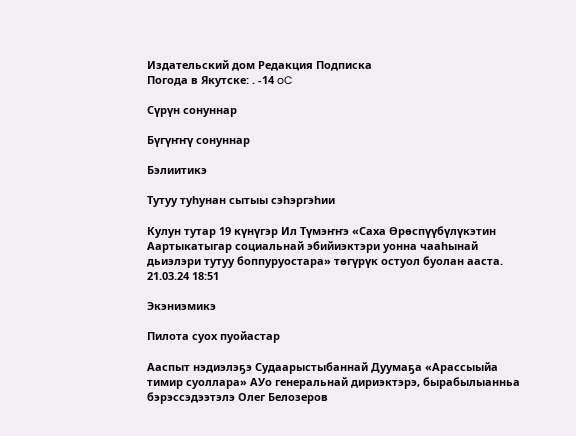Издательский дом Редакция Подписка
Погода в Якутске: . -14 oC

Сүрүн сонуннар

Бүгүҥҥү сонуннар

Бэлиитикэ

Тутуу туһунан сытыы сэһэргэһии

Кулун тутар 19 күнүгэр Ил Түмэҥҥэ «Саха Өрөспүүбүлүкэтин Аартыкатыгар социальнай эбийиэктэри уонна чааһынай дьиэлэри тутуу боппуруостара» төгүрүк остуол буолан ааста.
21.03.24 18:51

Экэниэмикэ

Пилота суох пуойастар

Ааспыт нэдиэлэҕэ Судаарыстыбаннай Дуумаҕа «Арассыыйа тимир суоллара» АУо генеральнай дириэктэрэ, бырабылыанньа бэрэссэдээтэлэ Олег Белозеров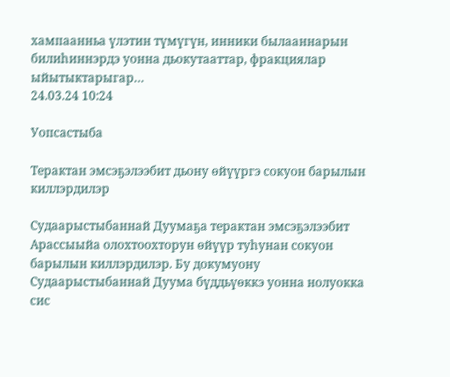хампаанньа үлэтин түмүгүн, инники былааннарын билиһиннэрдэ уонна дьокутааттар, фракциялар ыйытыктарыгар…
24.03.24 10:24

Уопсастыба

Терактан эмсэҕэлээбит дьону өйүүргэ сокуон барылын киллэрдилэр

Судаарыстыбаннай Дуумаҕа терактан эмсэҕэлээбит Арассыыйа олохтоохторун өйүүр туһунан сокуон барылын киллэрдилэр. Бу докумуону Судаарыстыбаннай Дуума бүддьүөккэ уонна нолуокка сис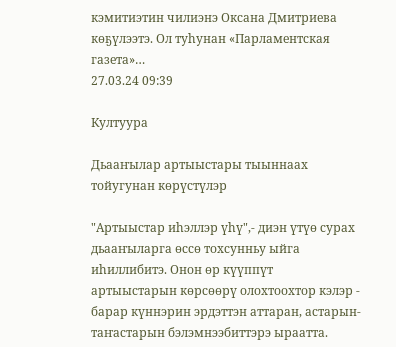кэмитиэтин чилиэнэ Оксана Дмитриева көҕүлээтэ. Ол туһунан «Парламентская газета»…
27.03.24 09:39

Култуура

Дьааҥылар артыыстары тыыннаах тойугунан көрүстүлэр

"Артыыстар иhэллэр үhү",- диэн үтүө сурах дьааҥыларга өссө тохсунньу ыйга иhиллибитэ. Онон өр күүппүт артыыстарын көрсөөрү олохтоохтор кэлэр - барар күннэрин эрдэттэн аттаран, астарын-таҥастарын бэлэмнээбиттэрэ ыраатта.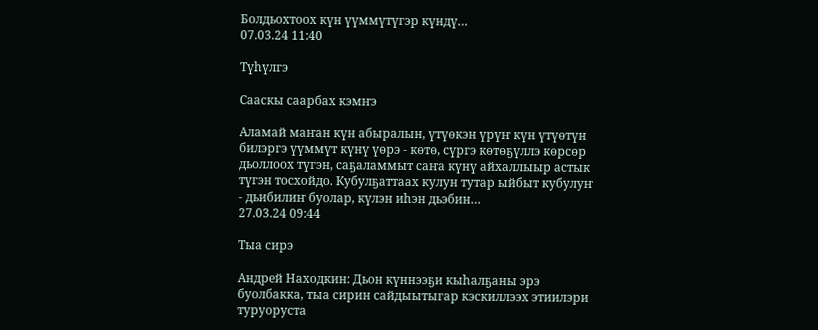Болдьохтоох күн үүммүтүгэр күндү…
07.03.24 11:40

Түһүлгэ

Сааскы саарбах кэмҥэ

Аламай маҥан күн абыралын, үтүөкэн үрүҥ күн үтүөтүн билэргэ үүммүт күнү үөрэ - көтө, сүргэ көтөҕүллэ көрсөр дьоллоох түгэн, саҕаламмыт саҥа күнү айхаллыыр астык түгэн тосхойдо. Кубулҕаттаах кулун тутар ыйбыт кубулуҥ - дьибилиҥ буолар, күлэн иһэн дьэбин…
27.03.24 09:44

Тыа сирэ

Андрей Находкин: Дьон күннээҕи кыһалҕаны эрэ буолбакка, тыа сирин сайдыытыгар кэскиллээх этиилэри туруоруста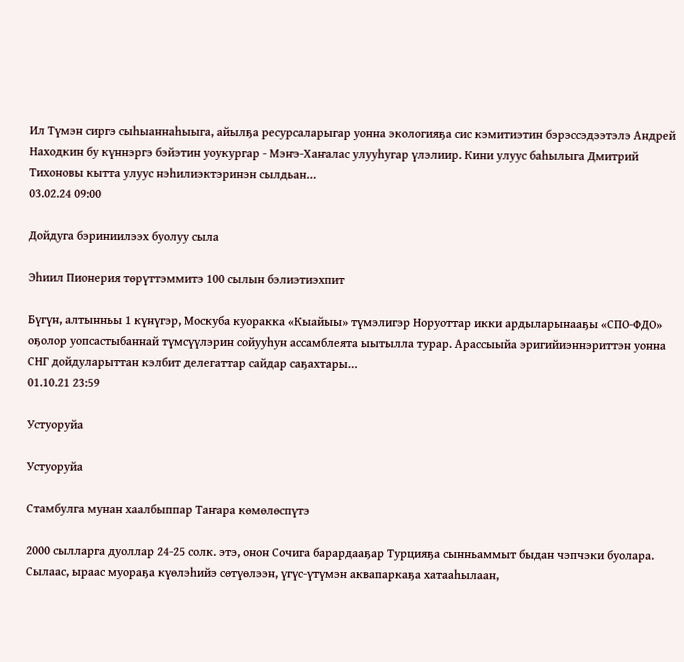Ил Түмэн сиргэ сыһыаннаһыыга, айылҕа ресурсаларыгар уонна экологияҕа сис кэмитиэтин бэрэссэдээтэлэ Андрей Находкин бу күннэргэ бэйэтин уоукургар - Мэҥэ-Хаҥалас улууһугар үлэлиир. Кини улуус баһылыга Дмитрий Тихоновы кытта улуус нэһилиэктэринэн сылдьан…
03.02.24 09:00

Дойдуга бэриниилээх буолуу сыла

Эһиил Пионерия төрүттэммитэ 100 сылын бэлиэтиэхпит

Бүгүн, алтынньы 1 күнүгэр, Москуба куоракка «Кыайыы» түмэлигэр Норуоттар икки ардыларынааҕы «СПО-ФДО» оҕолор уопсастыбаннай түмсүүлэрин сойууһун ассамблеята ыытылла турар. Арассыыйа эригийиэннэриттэн уонна СНГ дойдуларыттан кэлбит делегаттар сайдар саҕахтары…
01.10.21 23:59

Устуоруйа

Устуоруйа

Стамбулга мунан хаалбыппар Таҥара көмөлөспүтэ

2000 сылларга дуоллар 24-25 солк. этэ, онон Сочига барардааҕар Турцияҕа сынньаммыт быдан чэпчэки буолара. Сылаас, ыраас муораҕа күөлэһийэ сөтүөлээн, үгүс-үтүмэн аквапаркаҕа хатааһылаан,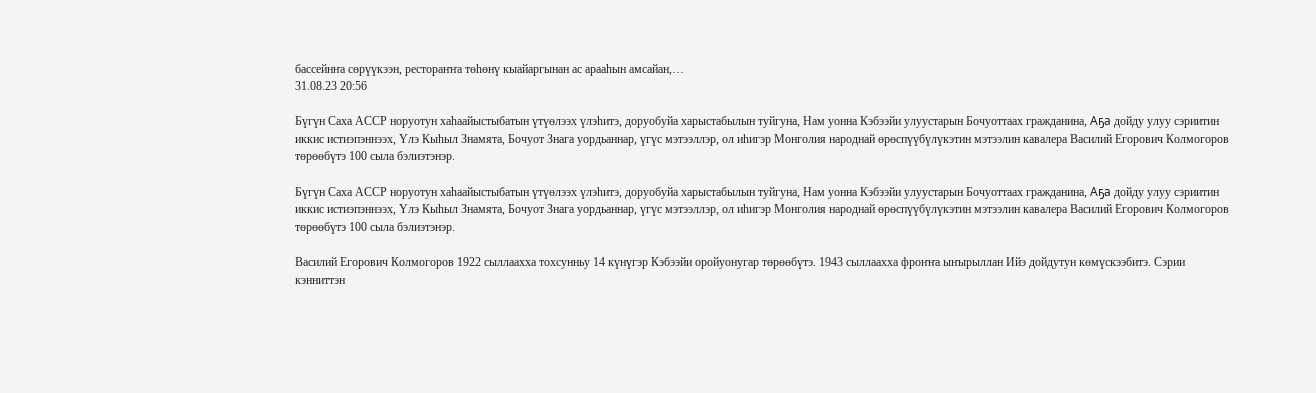бассейнҥа сөрүүкээн, рестораҥҥа төһөнү кыайаргынан ас арааһын амсайан,…
31.08.23 20:56

Бүгүн Саха АССР норуотун хаһаайыстыбатын үтүөлээх үлэһитэ, доруобуйа харыстабылын туйгуна, Нам уонна Кэбээйи улуустарын Бочуоттаах гражданина, Аҕа дойду улуу сэриитин иккис истиэпэннээх, Үлэ Кыһыл Знамята, Бочуот Знага уордьаннар, үгүс мэтээллэр, ол иһигэр Монголия народнай өрөспүүбүлүкэтин мэтээлин кавалера Василий Егорович Колмогоров төрөөбүтэ 100 сыла бэлиэтэнэр.

Бүгүн Саха АССР норуотун хаһаайыстыбатын үтүөлээх үлэһитэ, доруобуйа харыстабылын туйгуна, Нам уонна Кэбээйи улуустарын Бочуоттаах гражданина, Аҕа дойду улуу сэриитин иккис истиэпэннээх, Үлэ Кыһыл Знамята, Бочуот Знага уордьаннар, үгүс мэтээллэр, ол иһигэр Монголия народнай өрөспүүбүлүкэтин мэтээлин кавалера Василий Егорович Колмогоров төрөөбүтэ 100 сыла бэлиэтэнэр.

Василий Егорович Колмогоров 1922 сыллаахха тохсунньу 14 күнүгэр Кэбээйи оройуонугар төрөөбүтэ. 1943 сыллаахха фроҥҥа ыҥырыллан Ийэ дойдутун көмүскээбитэ. Сэрии кэнниттэн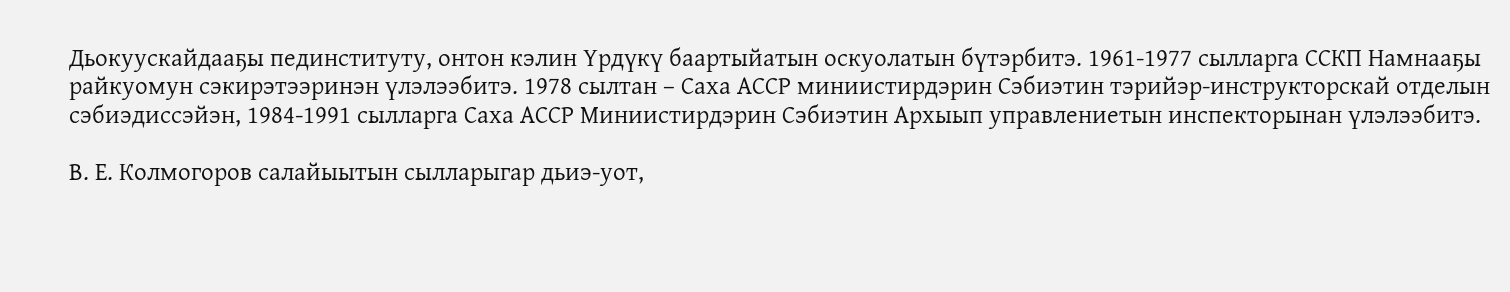Дьокуускайдааҕы пединституту, онтон кэлин Үрдүкү баартыйатын оскуолатын бүтэрбитэ. 1961-1977 сылларга ССКП Намнааҕы райкуомун сэкирэтээринэн үлэлээбитэ. 1978 сылтан – Саха АССР миниистирдэрин Сэбиэтин тэрийэр-инструкторскай отделын сэбиэдиссэйэн, 1984-1991 сылларга Саха АССР Миниистирдэрин Сэбиэтин Архыып управлениетын инспекторынан үлэлээбитэ.

В. Е. Колмогоров салайыытын сылларыгар дьиэ-уот,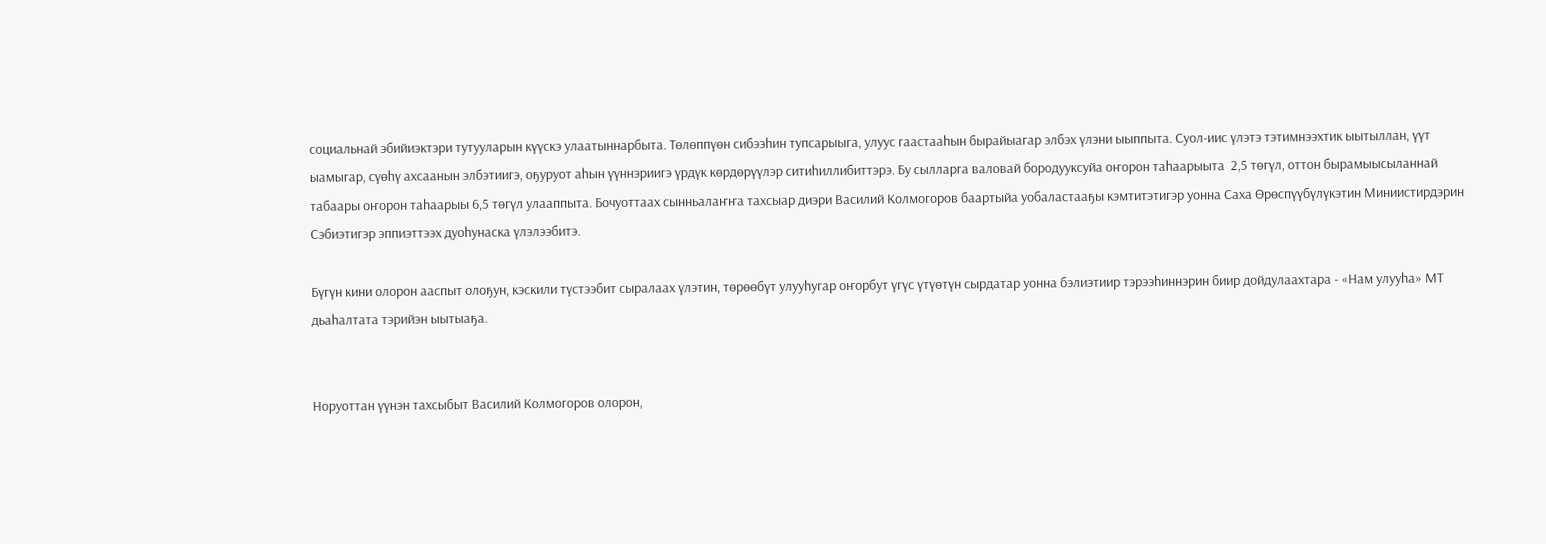социальнай эбийиэктэри тутууларын күүскэ улаатыннарбыта. Төлөппүөн сибээһин тупсарыыга, улуус гаастааһын бырайыагар элбэх үлэни ыыппыта. Суол-иис үлэтэ тэтимнээхтик ыытыллан, үүт ыамыгар, сүөһү ахсаанын элбэтиигэ, оҕуруот аһын үүннэриигэ үрдүк көрдөрүүлэр ситиһиллибиттэрэ. Бу сылларга валовай бородууксуйа оҥорон таһаарыыта  2,5 төгүл, оттон бырамыысыланнай табаары оҥорон таһаарыы 6,5 төгүл улааппыта. Бочуоттаах сынньалаҥҥа тахсыар диэри Василий Колмогоров баартыйа уобаластааҕы кэмтитэтигэр уонна Саха Өрөспүүбүлүкэтин Миниистирдэрин Сэбиэтигэр эппиэттээх дуоһунаска үлэлээбитэ.

Бүгүн кини олорон ааспыт олоҕун, кэскили түстээбит сыралаах үлэтин, төрөөбүт улууһугар оҥорбут үгүс үтүөтүн сырдатар уонна бэлиэтиир тэрээһиннэрин биир дойдулаахтара - «Нам улууһа» МТ дьаһалтата тэрийэн ыытыаҕа.


Норуоттан үүнэн тахсыбыт Василий Колмогоров олорон,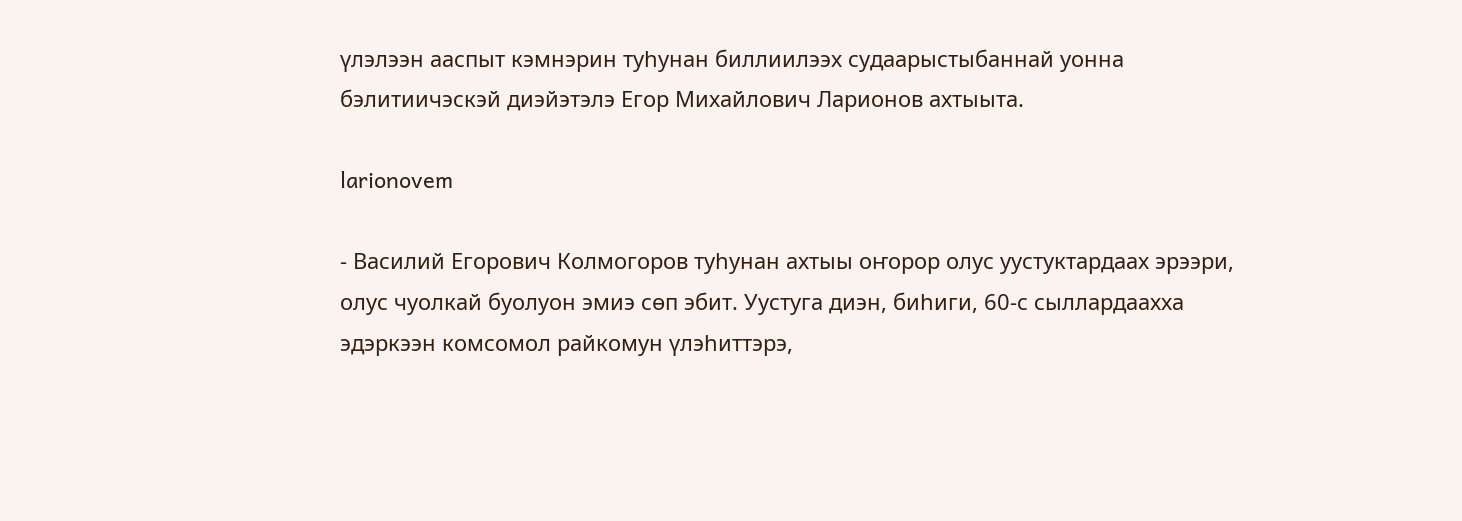үлэлээн ааспыт кэмнэрин туһунан биллиилээх судаарыстыбаннай уонна бэлитиичэскэй диэйэтэлэ Егор Михайлович Ларионов ахтыыта.

larionovem

- Василий Егорович Колмогоров туһунан ахтыы оҥорор олус уустуктардаах эрээри, олус чуолкай буолуон эмиэ сөп эбит. Уустуга диэн, биһиги, 60-с сыллардаахха эдэркээн комсомол райкомун үлэһиттэрэ,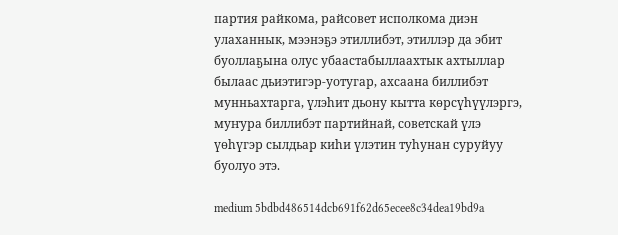партия райкома, райсовет исполкома диэн улаханнык, мээнэҕэ этиллибэт, этиллэр да эбит буоллаҕына олус убаастабыллаахтык ахтыллар былаас дьиэтигэр-уотугар, ахсаана биллибэт мунньахтарга, үлэһит дьону кытта көрсүһүүлэргэ, муҥура биллибэт партийнай, советскай үлэ үөһүгэр сылдьар киһи үлэтин туһунан суруйуу буолуо этэ.

medium 5bdbd486514dcb691f62d65ecee8c34dea19bd9a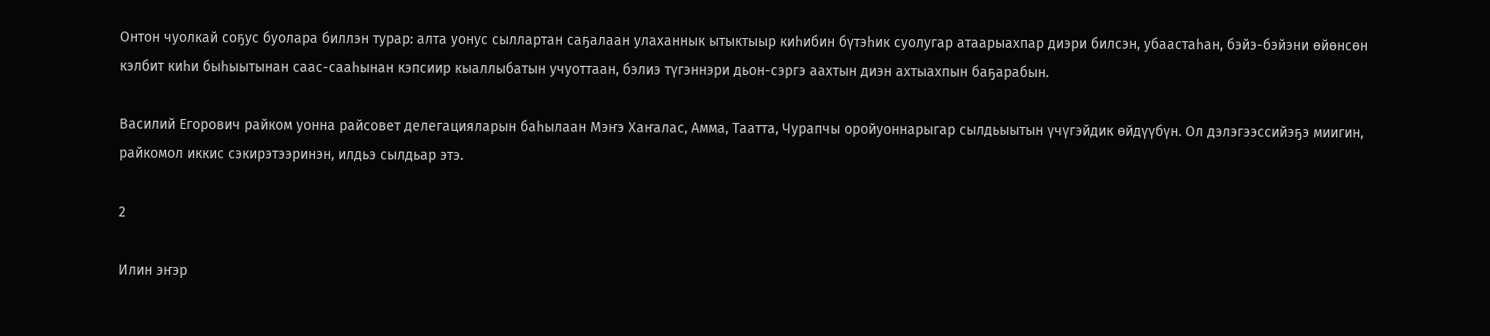Онтон чуолкай соҕус буолара биллэн турар: алта уонус сыллартан саҕалаан улаханнык ытыктыыр киһибин бүтэһик суолугар атаарыахпар диэри билсэн, убаастаһан, бэйэ-бэйэни өйөнсөн кэлбит киһи быһыытынан саас-сааһынан кэпсиир кыаллыбатын учуоттаан, бэлиэ түгэннэри дьон-сэргэ аахтын диэн ахтыахпын баҕарабын.

Василий Егорович райком уонна райсовет делегацияларын баһылаан Мэҥэ Хаҥалас, Амма, Таатта, Чурапчы оройуоннарыгар сылдьыытын үчүгэйдик өйдүүбүн. Ол дэлэгээссийэҕэ миигин, райкомол иккис сэкирэтээринэн, илдьэ сылдьар этэ.

2

Илин эҥэр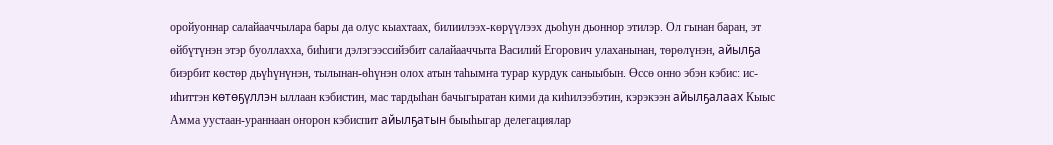оройуоннар салайааччылара бары да олус кыахтаах, билиилээх-көрүүлээх дьоһун дьоннор этилэр. Ол гынан баран, эт өйбүтүнэн этэр буоллахха, биһиги дэлэгээссийэбит салайааччыта Василий Егорович улаханынан, төрөлүнэн, айылҕа биэрбит көстөр дьүһүнүнэн, тылынан-өһүнэн олох атын таһымҥа турар курдук саныыбын. Өссө онно эбэн кэбис: ис-иһиттэн көтөҕүллэн ыллаан кэбистин, мас тардыһан бачыгыратан кими да киһилээбэтин, кэрэкээн айылҕалаах Кыыс Амма уустаан-ураннаан оҥорон кэбиспит айылҕатын быыһыгар делегациялар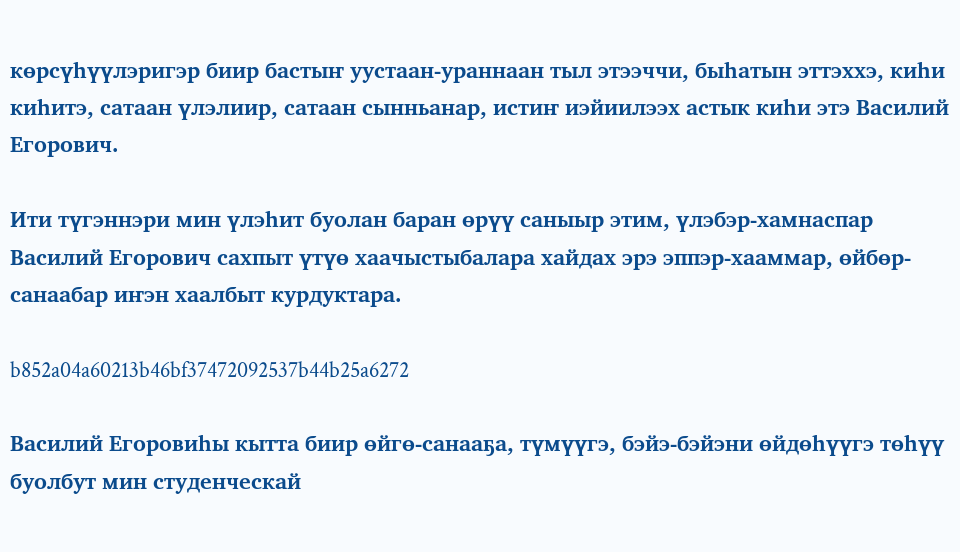көрсүһүүлэригэр биир бастыҥ уустаан-ураннаан тыл этээччи, быһатын эттэххэ, киһи киһитэ, сатаан үлэлиир, сатаан сынньанар, истиҥ иэйиилээх астык киһи этэ Василий Егорович.

Ити түгэннэри мин үлэһит буолан баран өрүү саныыр этим, үлэбэр-хамнаспар Василий Егорович сахпыт үтүө хаачыстыбалара хайдах эрэ эппэр-хааммар, өйбөр-санаабар иҥэн хаалбыт курдуктара.

b852a04a60213b46bf37472092537b44b25a6272

Василий Егоровиһы кытта биир өйгө-санааҕа, түмүүгэ, бэйэ-бэйэни өйдөһүүгэ төһүү буолбут мин студенческай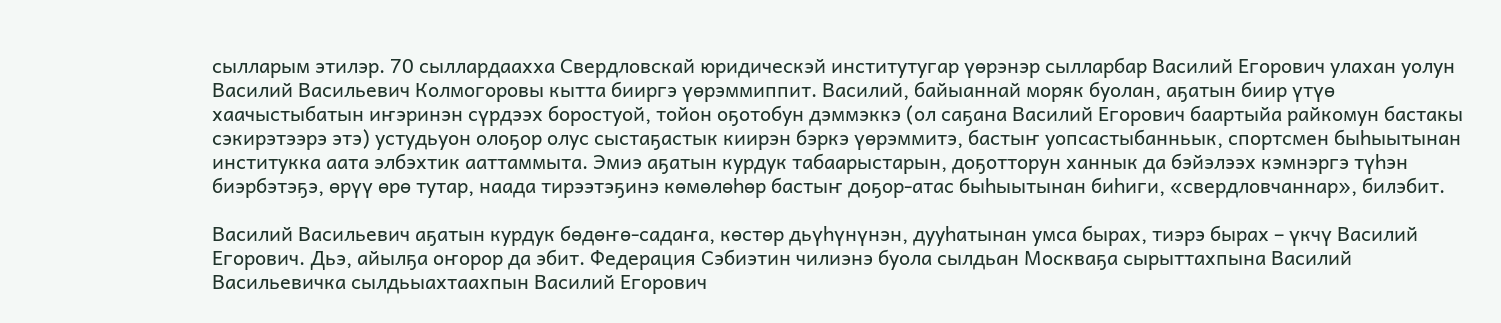сылларым этилэр. 70 сыллардаахха Свердловскай юридическэй институтугар үөрэнэр сылларбар Василий Егорович улахан уолун Василий Васильевич Колмогоровы кытта бииргэ үөрэммиппит. Василий, байыаннай моряк буолан, аҕатын биир үтүө хаачыстыбатын иҥэринэн сүрдээх боростуой, тойон оҕотобун дэммэккэ (ол саҕана Василий Егорович баартыйа райкомун бастакы сэкирэтээрэ этэ) устудьуон олоҕор олус сыстаҕастык киирэн бэркэ үөрэммитэ, бастыҥ уопсастыбанньык, спортсмен быһыытынан институкка аата элбэхтик ааттаммыта. Эмиэ аҕатын курдук табаарыстарын, доҕотторун ханнык да бэйэлээх кэмнэргэ түһэн биэрбэтэҕэ, өрүү өрө тутар, наада тирээтэҕинэ көмөлөһөр бастыҥ доҕор-атас быһыытынан биһиги, «свердловчаннар», билэбит.

Василий Васильевич аҕатын курдук бөдөҥө-садаҥа, көстөр дьүһүнүнэн, дууһатынан умса бырах, тиэрэ бырах – үкчү Василий Егорович. Дьэ, айылҕа оҥорор да эбит. Федерация Сэбиэтин чилиэнэ буола сылдьан Москваҕа сырыттахпына Василий Васильевичка сылдьыахтаахпын Василий Егорович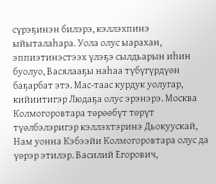сүрэҕинэн билэрэ, кэллэхпинэ ыйыталаһара. Уола олус ыарахан, эппиэтинэстээх үлэҕэ сылдьарын иһин буолуо, Васялааҕы наһаа түбүгүрдүөн баҕарбат этэ. Мас-таас курдук уолугар, кийиитигэр Людаҕа олус эрэнэрэ. Москва Колмогоровтара төрөөбүт төрүт түөлбэлэригэр кэллэхтэринэ Дьокуускай, Нам уонна Кэбээйи Колмогоровтара олус да үөрэр этилэр. Василий Егорович,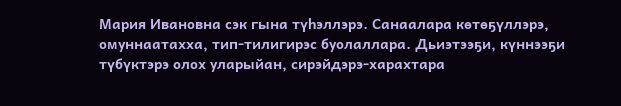Мария Ивановна сэк гына түһэллэрэ. Санаалара көтөҕүллэрэ, омуннаатахха, тип-тилигирэс буолаллара. Дьиэтээҕи, күннээҕи түбүктэрэ олох уларыйан, сирэйдэрэ-харахтара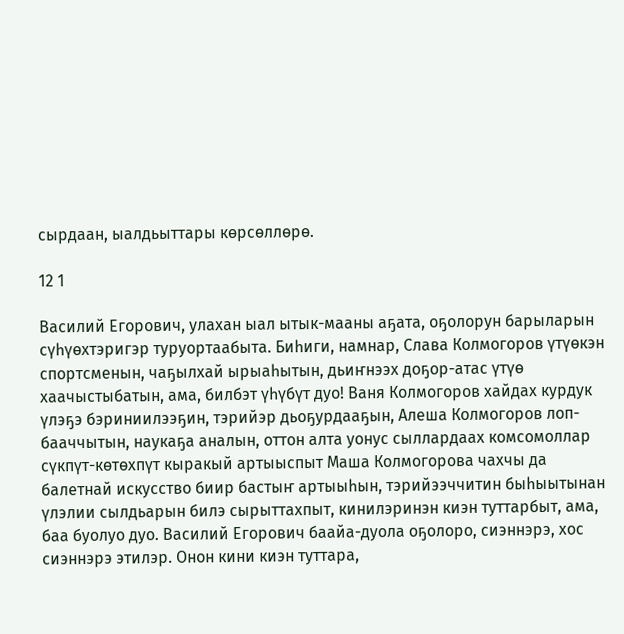сырдаан, ыалдьыттары көрсөллөрө.

12 1

Василий Егорович, улахан ыал ытык-мааны аҕата, оҕолорун барыларын сүһүөхтэригэр туруортаабыта. Биһиги, намнар, Слава Колмогоров үтүөкэн спортсменын, чаҕылхай ырыаһытын, дьиҥнээх доҕор-атас үтүө хаачыстыбатын, ама, билбэт үһүбүт дуо! Ваня Колмогоров хайдах курдук үлэҕэ бэриниилээҕин, тэрийэр дьоҕурдааҕын, Алеша Колмогоров лоп-бааччытын, наукаҕа аналын, оттон алта уонус сыллардаах комсомоллар сүкпүт-көтөхпүт кыракый артыыспыт Маша Колмогорова чахчы да балетнай искусство биир бастыҥ артыыһын, тэрийээччитин быһыытынан үлэлии сылдьарын билэ сырыттахпыт, кинилэринэн киэн туттарбыт, ама, баа буолуо дуо. Василий Егорович баайа-дуола оҕолоро, сиэннэрэ, хос сиэннэрэ этилэр. Онон кини киэн туттара,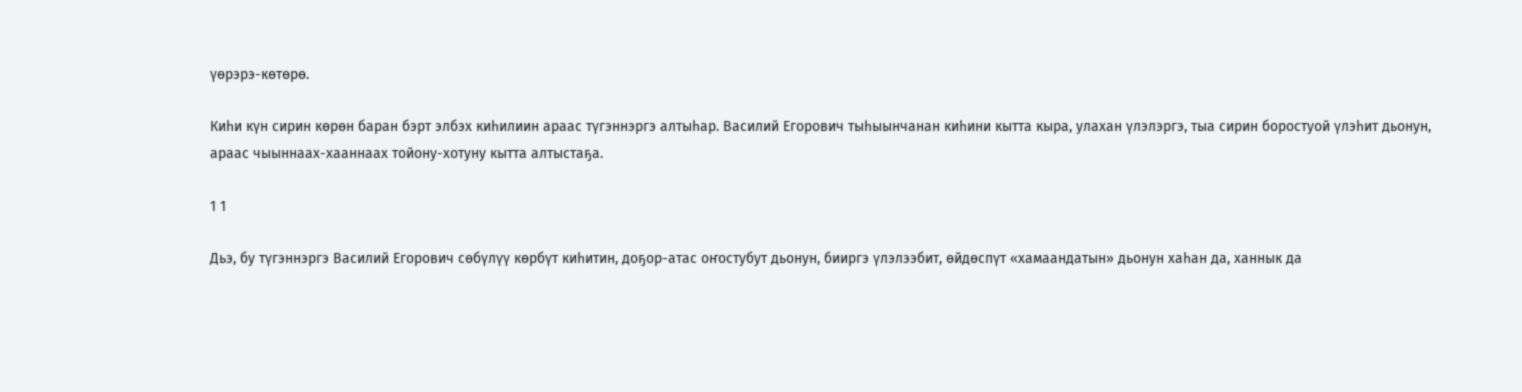үөрэрэ-көтөрө.

Киһи күн сирин көрөн баран бэрт элбэх киһилиин араас түгэннэргэ алтыһар. Василий Егорович тыһыынчанан киһини кытта кыра, улахан үлэлэргэ, тыа сирин боростуой үлэһит дьонун, араас чыыннаах-хааннаах тойону-хотуну кытта алтыстаҕа.

1 1

Дьэ, бу түгэннэргэ Василий Егорович сөбүлүү көрбүт киһитин, доҕор-атас оҥостубут дьонун, бииргэ үлэлээбит, өйдөспүт «хамаандатын» дьонун хаһан да, ханнык да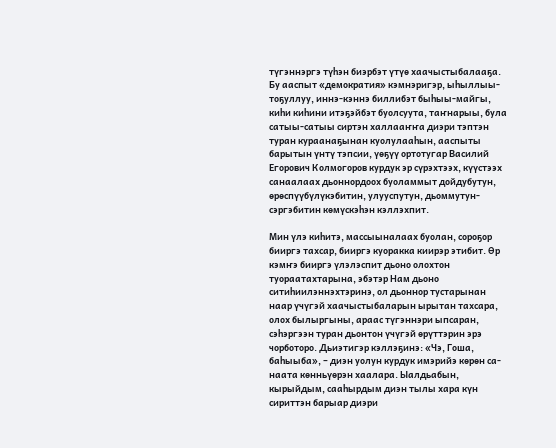түгэннэргэ түһэн биэрбэт үтүө хаачыстыбалааҕа. Бу ааспыт «демократия» кэмнэригэр, ыһыллыы-тоҕуллуу, иннэ-кэннэ биллибэт быһыы-майгы, киһи киһини итэҕэйбэт буолсуута, таҥнарыы, була сатыы-сатыы сиртэн халлааҥҥа диэри тэптэн туран кураанаҕынан куолулааһын, ааспыты барытын үнтү тэпсии, үөҕүү ортотугар Василий Егорович Колмогоров курдук эр сүрэхтээх, күүстээх санаалаах дьоннордоох буоламмыт дойдубутун, өрөспүүбүлүкэбитин, улууспутун, дьоммутун-сэргэбитин көмүскэһэн кэллэхпит.

Мин үлэ киһитэ, массыыналаах буолан, сороҕор бииргэ тахсар, бииргэ куоракка киирэр этибит. Өр кэмҥэ бииргэ үлэлэспит дьоно олохтон туораатахтарына, эбэтэр Нам дьоно ситиһиилэннэхтэринэ, ол дьоннор тустарынан наар үчүгэй хаачыстыбаларын ырытан тахсара, олох былыргыны, араас түгэннэри ыпсаран, сэһэргээн туран дьонтон үчүгэй өрүттэрин эрэ чорботоро. Дьиэтигэр кэллэҕинэ: «Чэ, Гоша, баһыыба», – диэн уолун курдук имэрийэ көрөн са- наата көнньүөрэн хаалара. Ыалдьабын, кырыйдым, сааһырдым диэн тылы хара күн сириттэн барыар диэри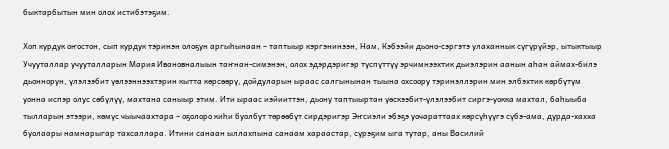быктарбытын мин олох истибэтэҕим.

Хоп курдук оҥостон, сып курдук тэринэн олоҕун аргыһынаан – таптыыр кэргэнинээн, Нам, Кэбээйи дьоно-сэргэтэ улаханнык сүгүрүйэр, ытыктыыр Учууталлар учууталларын Мария Ивановналыын таҥнан-симэнэн, олох эдэрдэригэр түспүттүү эрчимнээхтик дьиэлэрин аанын аһан аймах-билэ дьоннорун, үлэлээбит үөлээннээхтэрин кытта көрсөөрү, дойдуларын ыраас салгынынан тыына охсоору тэринэллэрин мин элбэхтик көрбүтүм уонна испэр олус сөбүлүү, махтана саныыр этим. Ити ыраас иэйииттэн, дьону таптыыртан үөскээбит-үлэлээбит сиргэ-уокка махтал, баһыыба тылларын этээри, көмүс чыычаахтара – оҕолоро киһи буолбут төрөөбүт сирдэригэр Эҥсиэли эбэҕэ уочараттаах көрсүһүүгэ сүбэ-ама, дурда-хахха буолаары намнарыгар тахсаллара. Итини санаан ыллахпына санаам хараастар, сүрэҕим ыга тутар, аны Василий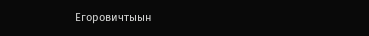Егоровичтыын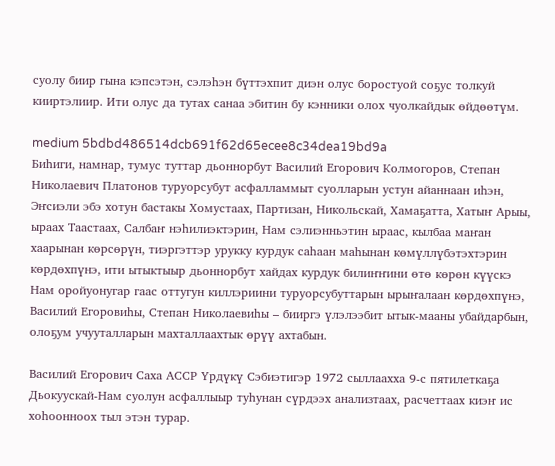суолу биир гына кэпсэтэн, сэлэһэн бүттэхпит диэн олус боростуой соҕус толкуй кииртэлиир. Ити олус да тутах санаа эбитин бу кэнники олох чуолкайдык өйдөөтүм.

medium 5bdbd486514dcb691f62d65ecee8c34dea19bd9a
Биһиги, намнар, тумус туттар дьоннорбут Василий Егорович Колмогоров, Степан Николаевич Платонов туруорсубут асфалламмыт суолларын устун айаннаан иһэн, Эҥсиэли эбэ хотун бастакы Хомустаах, Партизан, Никольскай, Хамаҕатта, Хатыҥ Арыы, ыраах Таастаах, Салбаҥ нэһилиэктэрин, Нам сэлиэнньэтин ыраас, кылбаа маҥан хаарынан көрсөрүн, тиэргэттэр урукку курдук саһаан маһынан көмүллүбэтэхтэрин көрдөхпүнэ, ити ытыктыыр дьоннорбут хайдах курдук билиҥҥини өтө көрөн күүскэ Нам оройуонугар гаас оттугун киллэриини туруорсубуттарын ырыҥалаан көрдөхпүнэ, Василий Егоровиһы, Степан Николаевиһы – бииргэ үлэлээбит ытык-мааны убайдарбын, олоҕум учууталларын махталлаахтык өрүү ахтабын.

Василий Егорович Саха АССР Үрдүкү Сэбиэтигэр 1972 сыллаахха 9-с пятилеткаҕа Дьокуускай-Нам суолун асфаллыыр туһунан сүрдээх анализтаах, расчеттаах киэҥ ис хоһоонноох тыл этэн турар.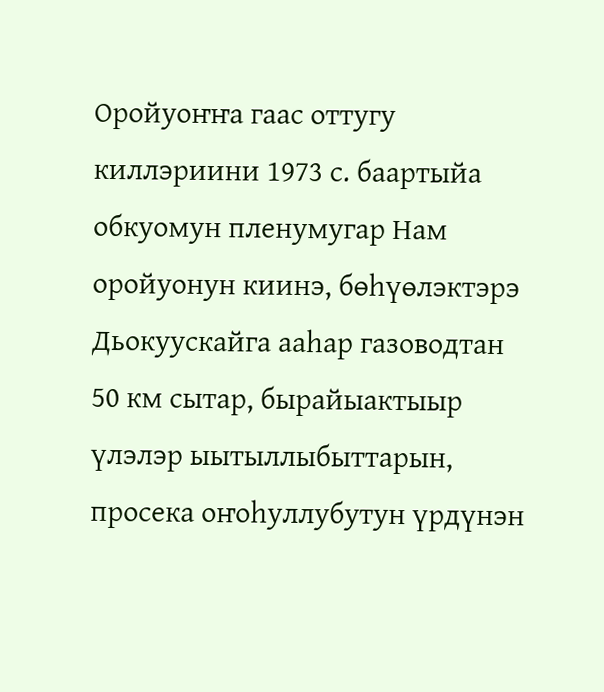Оройуоҥҥа гаас оттугу киллэриини 1973 с. баартыйа обкуомун пленумугар Нам оройуонун киинэ, бөһүөлэктэрэ Дьокуускайга ааһар газоводтан 50 км сытар, бырайыактыыр үлэлэр ыытыллыбыттарын, просека оҥоһуллубутун үрдүнэн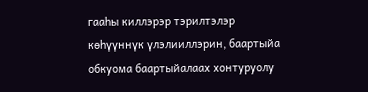гааһы киллэрэр тэрилтэлэр көһүүннүк үлэлииллэрин, баартыйа обкуома баартыйалаах хонтуруолу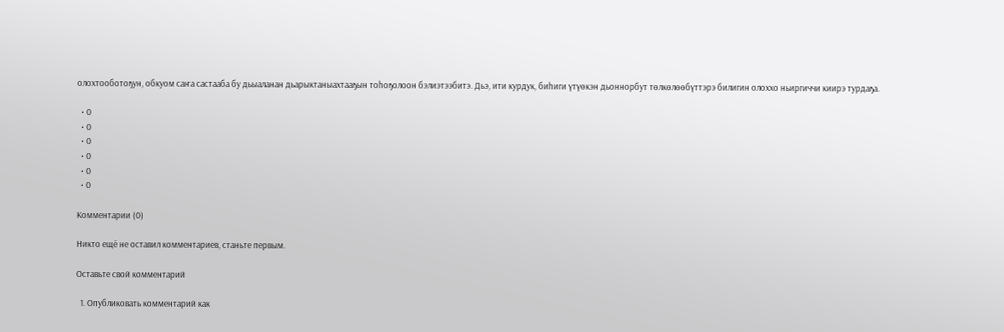олохтооботоҕун, обкуом саҥа састааба бу дьыаланан дьарыктаныахтааҕын тоһоҕолоон бэлиэтээбитэ. Дьэ, ити курдук, биһиги үтүөкэн дьоннорбут төлкөлөөбүттэрэ билигин олоххо ньиргиччи киирэ турдаҕа.

  • 0
  • 0
  • 0
  • 0
  • 0
  • 0

Комментарии (0)

Никто ещё не оставил комментариев, станьте первым.

Оставьте свой комментарий

  1. Опубликовать комментарий как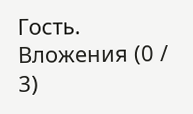Гость.
Вложения (0 / 3)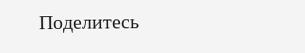Поделитесь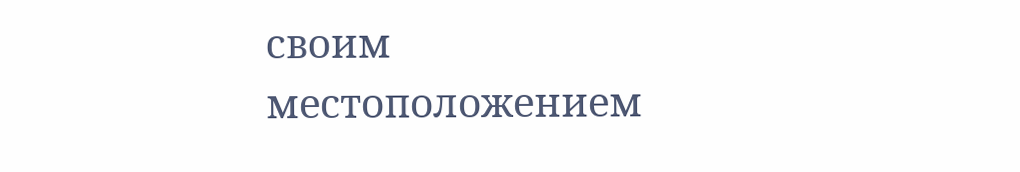своим местоположением